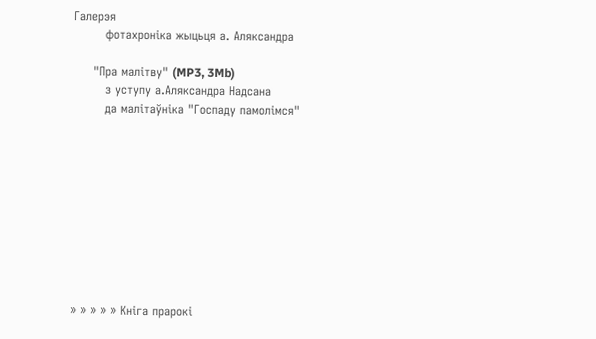Галерэя
        фотахроніка жыцьця а. Аляксандра

     "Пра малітву" (MP3, 3Mb)
        з уступу а.Аляксандра Надсана
        да малітаўніка "Госпаду памолімся"










» » » » » Кніга прарокі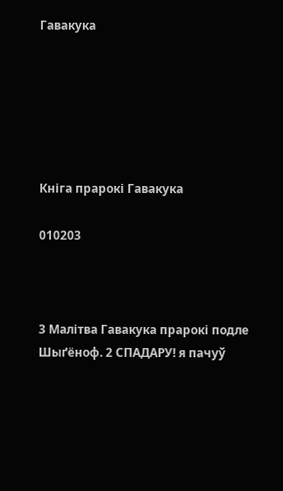Гавакука






Кніга прарокі Гавакука

010203



3 Малітва Гавакука прарокі подле Шыґёноф. 2 СПАДАРУ! я пачуў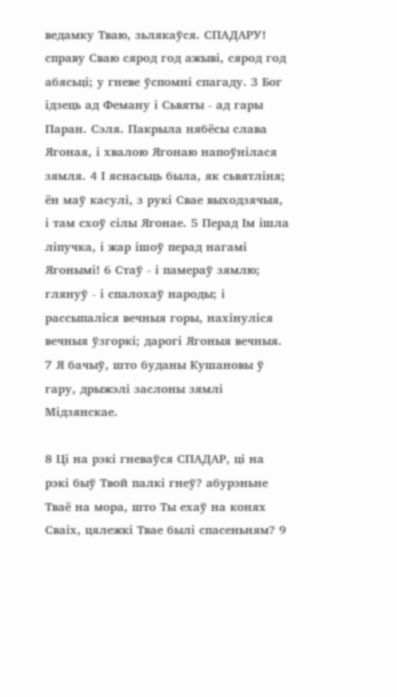ведамку Тваю, зьлякаўся. СПАДАРУ! справу Сваю сярод год ажыві, сярод год абясьці; у гневе ўспомні спагаду. З Бог ідзець ад Феману і Сьвяты - ад гары Паран. Сэля. Пакрыла нябёсы слава Ягоная, і хвалою Ягонаю напоўнілася зямля. 4 І яснасьць была, як сьвятліня; ён маў касулі, з рукі Свае выходзячыя, і там схоў сілы Ягонае. 5 Перад Ім ішла ліпучка, і жар ішоў перад нагамі Ягонымі! 6 Стаў - і памераў зямлю; глянуў - і спалохаў народы; і рассыпаліся вечныя горы, нахінуліся вечныя ўзгоркі; дарогі Ягоныя вечныя. 7 Я бачыў, што буданы Кушановы ў гару, дрыжэлі заслоны зямлі Мідзянскае.

8 Ці на рэкі гневаўся СПАДАР, ці на рэкі быў Твой палкі гнеў? абурэньне Тваё на мора, што Ты ехаў на конях Сваіх, цялежкі Твае былі спасеньням? 9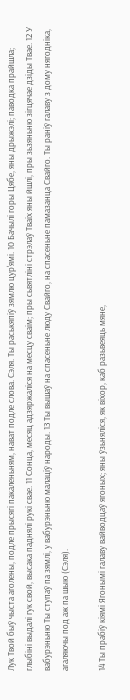Лук Твой быў чыста аголены, подле прысягі пакаленьням, нават подле слова. Сэля. Ты раськяпіў зямлю цур'ямі. 10 Бачылі горы Цябе, яны дрыжэлі; паводка прайшла; глыбіні выдалі гук свой, высака паднялі рукі свае. 11 Сонца, месяц адзяржаліся на месцу сваім; пры сьвятліні стрэлаў Тваіх яны йшлі, пры зьзяньню зігцячае дзіды Твае. 12 У вабурэньню Ты ступаў па зямлі, у вабурэньню малаціў народы. 1З Ты вышаў на спасеньне люду Свайго, на спасеньне памазанца Свайго. Ты раніў галаву з дому нягодніка, агаляючы под аж па шыю (Сэля).

14 Ты прабіў кіямі Ягонымі галаву вайводцаў ягоных; яны ўзьняліся, як віхор, каб разьвеяць мяне,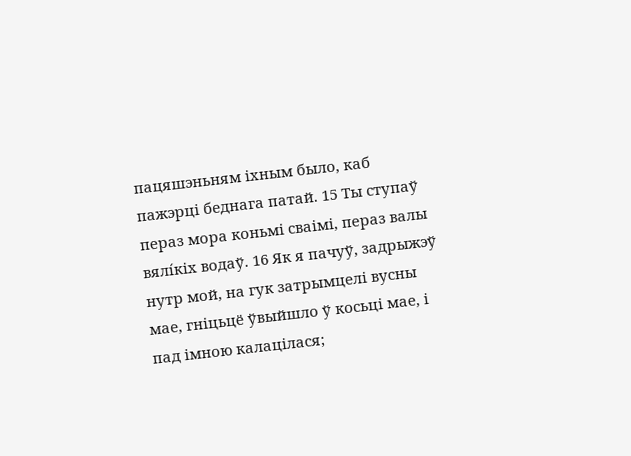пацяшэньням іхным было, каб пажэрці беднага патай. 15 Ты ступаў пераз мора коньмі сваімі, пераз валы вялíкіх водаў. 16 Як я пачуў, задрыжэў нутр мой, на гук затрымцелі вусны мае, гніцьцё ўвыйшло ў косьці мае, і пад імною калацілася;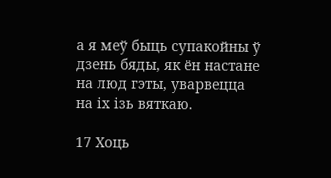а я меў быць супакойны ў дзень бяды, як ён настане на люд гэты, уварвецца на іх ізь вяткаю.

17 Хоць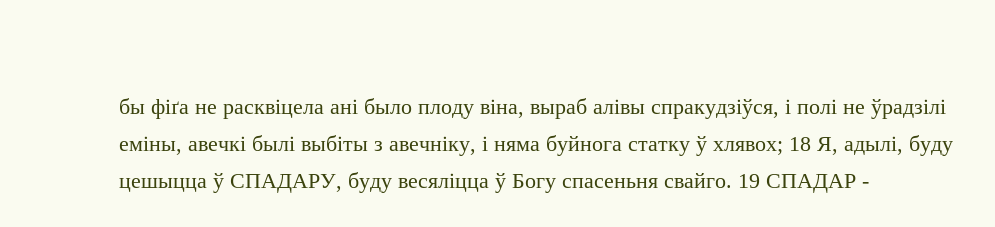бы фіґа не расквіцела ані было плоду віна, выраб алівы спракудзіўся, і полі не ўрадзілі еміны, авечкі былі выбіты з авечніку, і няма буйнога статку ў хлявох; 18 Я, адылі, буду цешыцца ў СПАДАРУ, буду весяліцца ў Богу спасеньня свайго. 19 СПАДАР -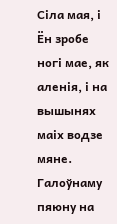Сіла мая, і Ён зробе ногі мае, як аленія, і на вышынях маіх водзе мяне. Галоўнаму пяюну на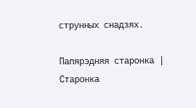струнных снадзях.

Папярэдняя старонка | Старонка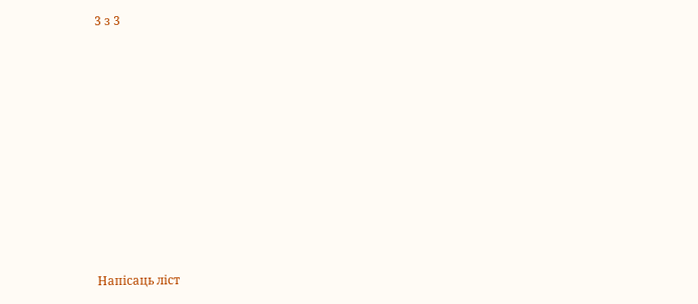3 з 3













Напісаць ліст